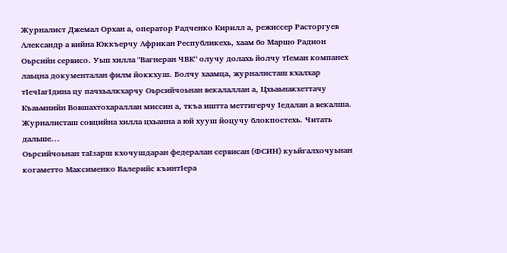Журналист Джемал Орхан а, оператор Радченко Кирилл а, режиссер Расторгуев Александр а вийна Юккъерчу Африкан Республикехь, хаам бо Маршо Радион Оьрсийн сервисо. Уьш хилла "Вагнеран ЧВК" олучу долахь йолчу тIеман компанех лаьцна документалан филм йоккхуш. Болчу хаамца, журналисташ кхалхар тIечIагIдина цу пачхьалкхарчу Оьрсийчоьнан векалаллан а, Цхьаьнакхеттачу Къаьмнийн Вовшахтохараллан миссин а, ткъа иштта меттигерчу Iедалан а векалша. Журналисташ совцийна хилла цхьанна а юй хууш йоцучу блокпостехь. Читать дальше...
Оьрсийчоьнан таIзарш кхочушдаран федералан сервисан (ФСИН) куьйгалхочуьнан когаметто Максименко Валерийс къинтIера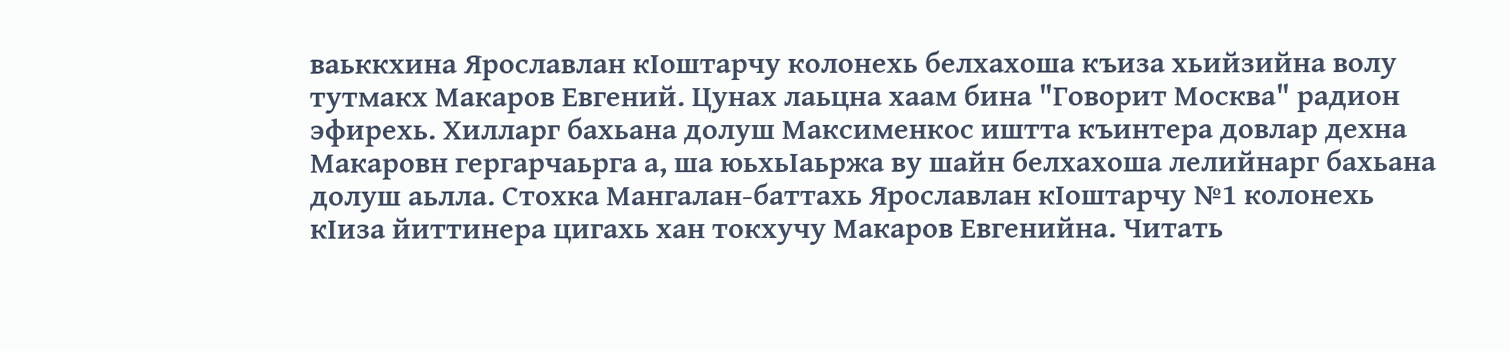ваьккхина Ярославлан кIоштарчу колонехь белхахоша къиза хьийзийна волу тутмакх Макаров Евгений. Цунах лаьцна хаам бина "Говорит Москва" радион эфирехь. Хилларг бахьана долуш Максименкос иштта къинтера довлар дехна Макаровн гергарчаьрга а, ша юьхьIаьржа ву шайн белхахоша лелийнарг бахьана долуш аьлла. Стохка Мангалан-баттахь Ярославлан кIоштарчу №1 колонехь кIиза йиттинера цигахь хан токхучу Макаров Евгенийна. Читать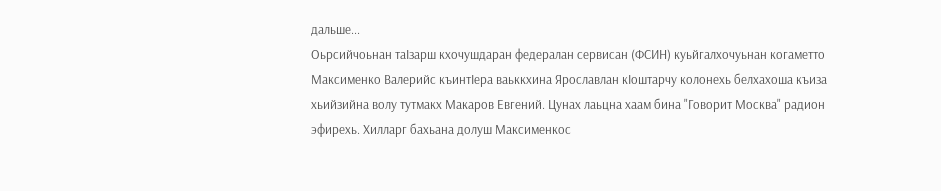дальше...
Оьрсийчоьнан таIзарш кхочушдаран федералан сервисан (ФСИН) куьйгалхочуьнан когаметто Максименко Валерийс къинтIера ваьккхина Ярославлан кIоштарчу колонехь белхахоша къиза хьийзийна волу тутмакх Макаров Евгений. Цунах лаьцна хаам бина "Говорит Москва" радион эфирехь. Хилларг бахьана долуш Максименкос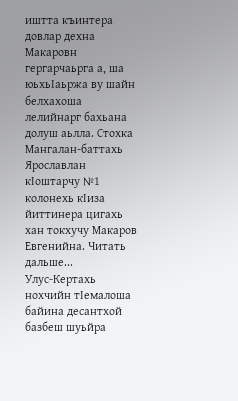иштта къинтера довлар дехна Макаровн гергарчаьрга а, ша юьхьIаьржа ву шайн белхахоша лелийнарг бахьана долуш аьлла. Стохка Мангалан-баттахь Ярославлан кIоштарчу №1 колонехь кIиза йиттинера цигахь хан токхучу Макаров Евгенийна. Читать дальше...
Улус-Кертахь нохчийн тIемалоша байина десантхой базбеш шуьйра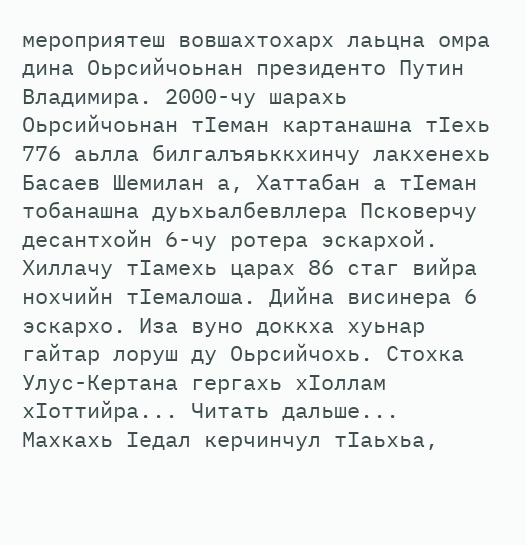мероприятеш вовшахтохарх лаьцна омра дина Оьрсийчоьнан президенто Путин Владимира. 2000-чу шарахь Оьрсийчоьнан тIеман картанашна тIехь 776 аьлла билгалъяьккхинчу лакхенехь Басаев Шемилан а, Хаттабан а тIеман тобанашна дуьхьалбевллера Псковерчу десантхойн 6-чу ротера эскархой. Хиллачу тIамехь царах 86 стаг вийра нохчийн тIемалоша. Дийна висинера 6 эскархо. Иза вуно доккха хуьнар гайтар лоруш ду Оьрсийчохь. Стохка Улус-Кертана гергахь хIоллам хIоттийра... Читать дальше...
Махкахь Iедал керчинчул тIаьхьа,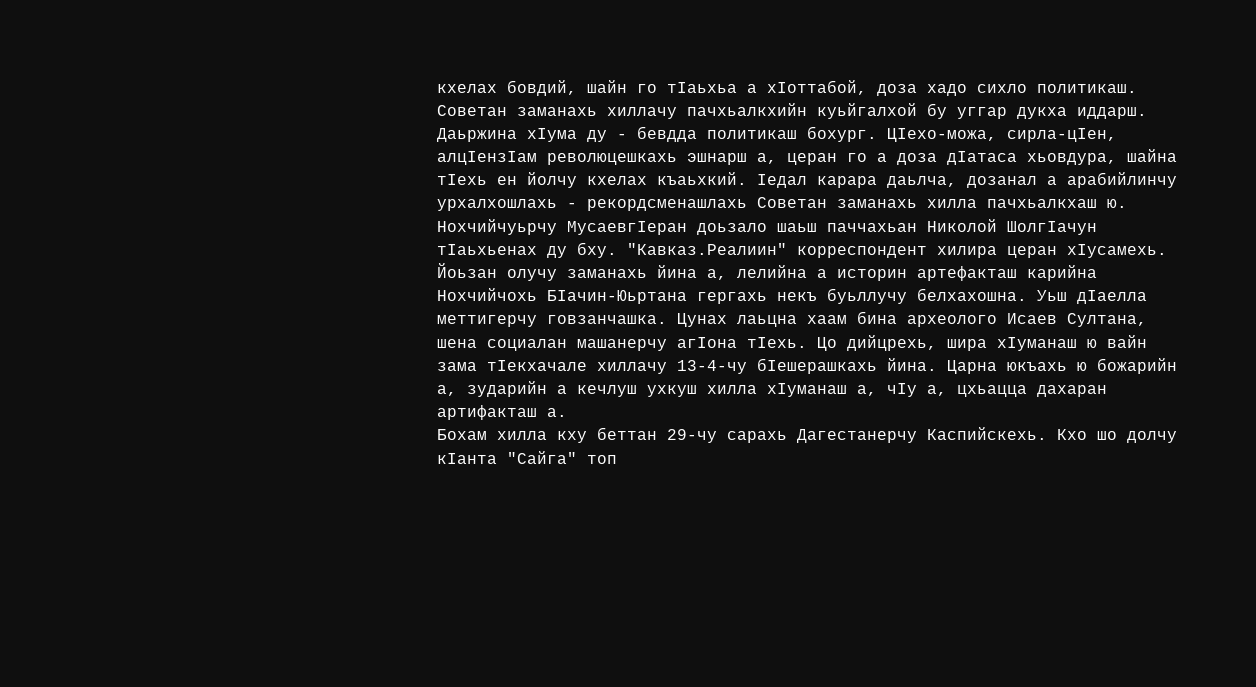кхелах бовдий, шайн го тIаьхьа а хIоттабой, доза хадо сихло политикаш. Советан заманахь хиллачу пачхьалкхийн куьйгалхой бу уггар дукха иддарш. Даьржина хIума ду - бевдда политикаш бохург. ЦIехо-можа, сирла-цIен, алцIензIам революцешкахь эшнарш а, церан го а доза дIатаса хьовдура, шайна тIехь ен йолчу кхелах къаьхкий. Iедал карара даьлча, дозанал а арабийлинчу урхалхошлахь - рекордсменашлахь Советан заманахь хилла пачхьалкхаш ю.
Нохчийчуьрчу МусаевгIеран доьзало шаьш паччахьан Николой ШолгIачун тIаьхьенах ду бху. "Кавказ.Реалиин" корреспондент хилира церан хIусамехь.
Йоьзан олучу заманахь йина а, лелийна а историн артефакташ карийна Нохчийчохь БIачин-Юьртана гергахь некъ буьллучу белхахошна. Уьш дIаелла меттигерчу говзанчашка. Цунах лаьцна хаам бина археолого Исаев Султана, шена социалан машанерчу агIона тIехь. Цо дийцрехь, шира хIуманаш ю вайн зама тIекхачале хиллачу 13-4-чу бIешерашкахь йина. Царна юкъахь ю божарийн а, зударийн а кечлуш ухкуш хилла хIуманаш а, чIу а, цхьацца дахаран артифакташ а.
Бохам хилла кху беттан 29-чу сарахь Дагестанерчу Каспийскехь. Кхо шо долчу кIанта "Сайга" топ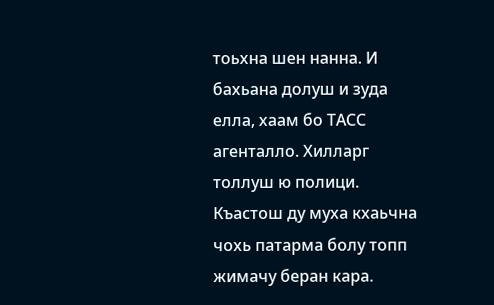тоьхна шен нанна. И бахьана долуш и зуда елла, хаам бо ТАСС агенталло. Хилларг толлуш ю полици. Къастош ду муха кхаьчна чохь патарма болу топп жимачу беран кара.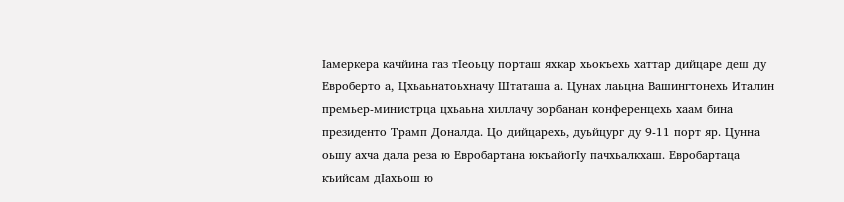Iамеркера качйина газ тIеоьцу порташ яхкар хьокъехь хаттар дийцаре деш ду Евроберто а, Цхьаьнатоьхначу Штаташа а. Цунах лаьцна Вашингтонехь Италин премьер-министрца цхьаьна хиллачу зорбанан конференцехь хаам бина президенто Трамп Доналда. Цо дийцарехь, дуьйцург ду 9-11 порт яр. Цунна оьшу ахча дала реза ю Евробартана юкъайогIу пачхьалкхаш. Евробартаца къийсам дIахьош ю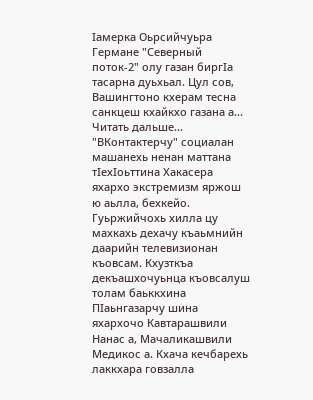Iамерка Оьрсийчуьра Германе "Северный поток-2" олу газан биргIа тасарна дуьхьал. Цул сов, Вашингтоно кхерам тесна санкцеш кхайкхо газана а... Читать дальше...
"ВКонтактерчу" социалан машанехь ненан маттана тIехIоьттина Хакасера яхархо экстремизм яржош ю аьлла, бехкейо.
Гуьржийчохь хилла цу махкахь дехачу къаьмнийн даарийн телевизионан къовсам. Кхузткъа декъашхочуьнца къовсалуш толам баьккхина ПIаьнгазарчу шина яхархочо Кавтарашвили Нанас а, Мачаликашвили Медикос а. Кхача кечбарехь лаккхара говзалла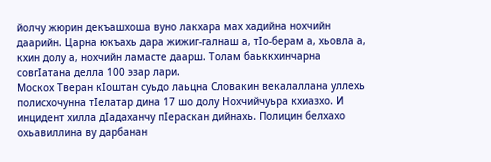йолчу жюрин декъашхоша вуно лакхара мах хадийна нохчийн даарийн. Царна юкъахь дара жижиг-галнаш а, тIо-берам а, хьовла а, кхин долу а, нохчийн ламасте даарш. Толам баьккхинчарна совгIатана делла 100 эзар лари.
Москох Тверан кIоштан суьдо лаьцна Словакин векалаллана уллехь полисхочунна тIелатар дина 17 шо долу Нохчийчуьра кхиазхо. И инцидент хилла дIадаханчу пIераскан дийнахь. Полицин белхахо охьавиллина ву дарбанан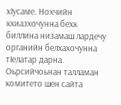хIусаме. Нохчийн кхиазхочунна бехк биллина низамаш лардечу органийн белхахочунна тIелатар дарна. Оьрсийчоьнан талламан комитето шен сайта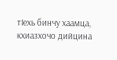тIехь бинчу хаамца, кхиазхочо дийцина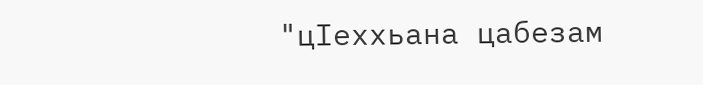"цIеххьана цабезам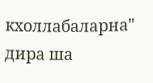кхоллабаларна" дира ша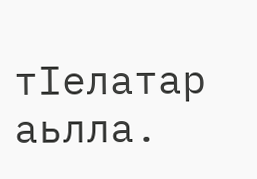тIелатар аьлла.